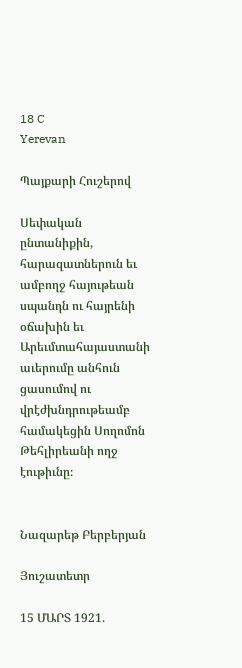18 C
Yerevan

Պայքարի Հուշերով

Սեփական ընտանիքին, հարազատներուն եւ ամբողջ հայութեան սպանդն ու հայրենի օճախին եւ Արեւմտահայաստանի աւերումը անհուն ցասումով ու վրէժխնդրութեամբ համակեցին Սողոմոն Թեհլիրեանի ողջ էութիւնը։


Նազարեթ Բերբերյան

Յուշատետր

15 ՄԱՐՏ 1921.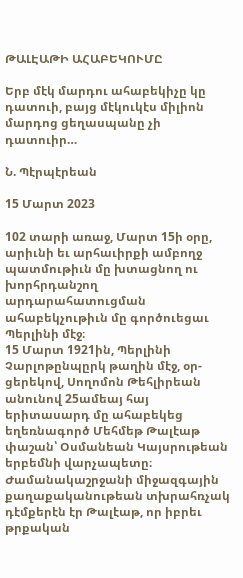ԹԱԼԷԱԹԻ ԱՀԱԲԵԿՈՒՄԸ

Երբ մէկ մարդու ահաբեկիչը կը դատուի, բայց մէկուկէս միլիոն մարդոց ցեղասպանը չի դատուիր…

Ն. Պէրպէրեան

15 Մարտ 2023

102 տարի առաջ, Մարտ 15ի օրը, արիւնի եւ արհաւիրքի ամբողջ պատմութիւն մը խտացնող ու խորհրդանշող արդարահատուցման ահաբեկչութիւն մը գործուեցաւ Պերլինի մէջ։
15 Մարտ 1921ին, Պերլինի Չարլոթընպըրկ թաղին մէջ, օր-ցերեկով, Սողոմոն Թեհլիրեան անունով 25ամեայ հայ երիտասարդ մը ահաբեկեց եղեռնագործ Մեհմեթ Թալէաթ փաշան՝ Օսմանեան Կայսրութեան երբեմնի վարչապետը։
Ժամանակաշրջանի միջազգային քաղաքականութեան տխրահռչակ դէմքերէն էր Թալէաթ, որ իբրեւ թրքական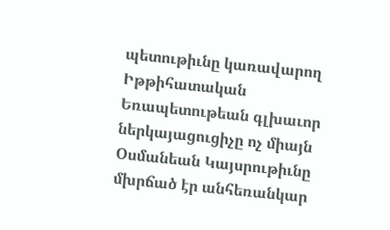պետութիւնը կառավարող Իթթիհատական Եռապետութեան գլխաւոր ներկայացուցիչը ոչ միայն Օսմանեան Կայսրութիւնը մխրճած էր անհեռանկար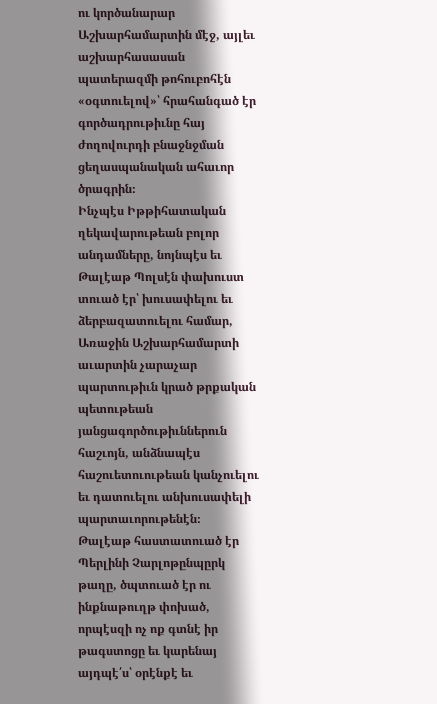ու կործանարար Աշխարհամարտին մէջ, այլեւ աշխարհասասան պատերազմի թոհուբոհէն «օգտուելով»՝ հրահանգած էր գործադրութիւնը հայ ժողովուրդի բնաջնջման ցեղասպանական ահաւոր ծրագրին։
Ինչպէս Իթթիհատական ղեկավարութեան բոլոր անդամները, նոյնպէս եւ Թալէաթ Պոլսէն փախուստ տուած էր՝ խուսափելու եւ ձերբազատուելու համար, Առաջին Աշխարհամարտի աւարտին չարաչար պարտութիւն կրած թրքական պետութեան յանցագործութիւններուն հաշւոյն, անձնապէս հաշուետուութեան կանչուելու եւ դատուելու անխուսափելի պարտաւորութենէն։
Թալէաթ հաստատուած էր Պերլինի Չարլոթընպըրկ թաղը, ծպտուած էր ու ինքնաթուղթ փոխած, որպէսզի ոչ ոք գտնէ իր թագստոցը եւ կարենայ այդպէ՛ս՝ օրէնքէ եւ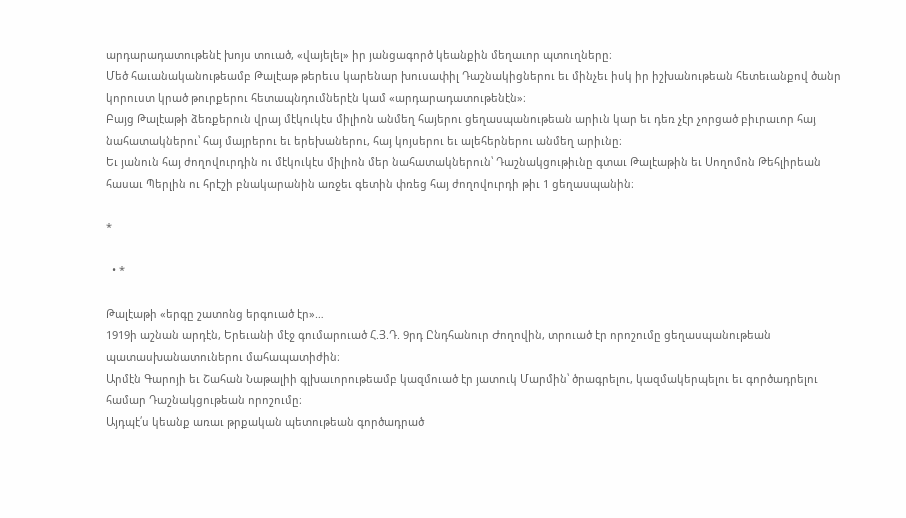արդարադատութենէ խոյս տուած, «վայելել» իր յանցագործ կեանքին մեղաւոր պտուղները։
Մեծ հաւանականութեամբ Թալէաթ թերեւս կարենար խուսափիլ Դաշնակիցներու եւ մինչեւ իսկ իր իշխանութեան հետեւանքով ծանր կորուստ կրած թուրքերու հետապնդումներէն կամ «արդարադատութենէն»։
Բայց Թալէաթի ձեռքերուն վրայ մէկուկէս միլիոն անմեղ հայերու ցեղասպանութեան արիւն կար եւ դեռ չէր չորցած բիւրաւոր հայ նահատակներու՝ հայ մայրերու եւ երեխաներու, հայ կոյսերու եւ ալեհերներու անմեղ արիւնը։
Եւ յանուն հայ ժողովուրդին ու մէկուկէս միլիոն մեր նահատակներուն՝ Դաշնակցութիւնը գտաւ Թալէաթին եւ Սողոմոն Թեհլիրեան հասաւ Պերլին ու հրէշի բնակարանին առջեւ գետին փռեց հայ ժողովուրդի թիւ 1 ցեղասպանին։

*

  • *

Թալէաթի «երգը շատոնց երգուած էր»…
1919ի աշնան արդէն, Երեւանի մէջ գումարուած Հ.Յ.Դ. 9րդ Ընդհանուր Ժողովին, տրուած էր որոշումը ցեղասպանութեան պատասխանատուներու մահապատիժին։
Արմէն Գարոյի եւ Շահան Նաթալիի գլխաւորութեամբ կազմուած էր յատուկ Մարմին՝ ծրագրելու, կազմակերպելու եւ գործադրելու համար Դաշնակցութեան որոշումը։
Այդպէ՛ս կեանք առաւ թրքական պետութեան գործադրած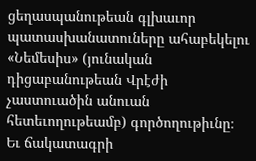ցեղասպանութեան գլխաւոր պատասխանատուները ահաբեկելու «Նեմեսիս» (յունական դիցաբանութեան Վրէժի չաստուածին անուան հետեւողութեամբ) գործողութիւնը։
Եւ ճակատագրի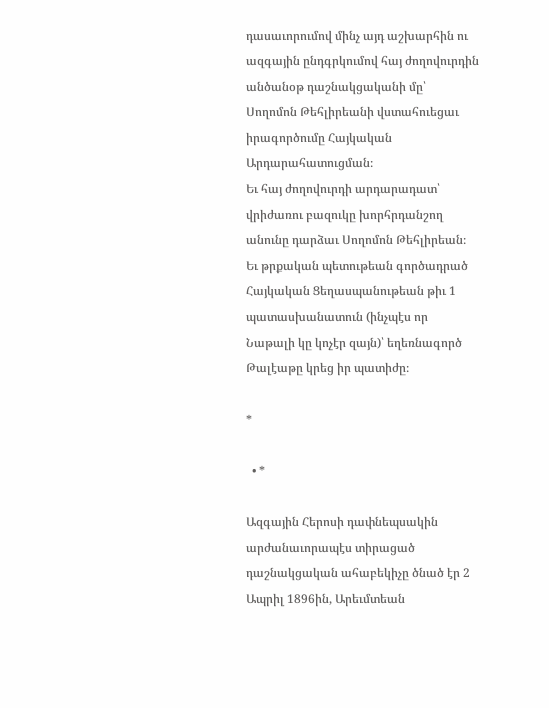դասաւորումով մինչ այդ աշխարհին ու ազգային ընդգրկումով հայ ժողովուրդին անծանօթ դաշնակցականի մը՝ Սողոմոն Թեհլիրեանի վստահուեցաւ իրագործումը Հայկական Արդարահատուցման։
Եւ հայ ժողովուրդի արդարադատ՝ վրիժառու բազուկը խորհրդանշող անունը դարձաւ Սողոմոն Թեհլիրեան։
Եւ թրքական պետութեան գործադրած Հայկական Ցեղասպանութեան թիւ 1 պատասխանատուն (ինչպէս որ Նաթալի կը կոչէր զայն)՝ եղեռնագործ Թալէաթը կրեց իր պատիժը։

*

  • *

Ազգային Հերոսի դափնեպսակին արժանաւորապէս տիրացած դաշնակցական ահաբեկիչը ծնած էր 2 Ապրիլ 1896ին, Արեւմտեան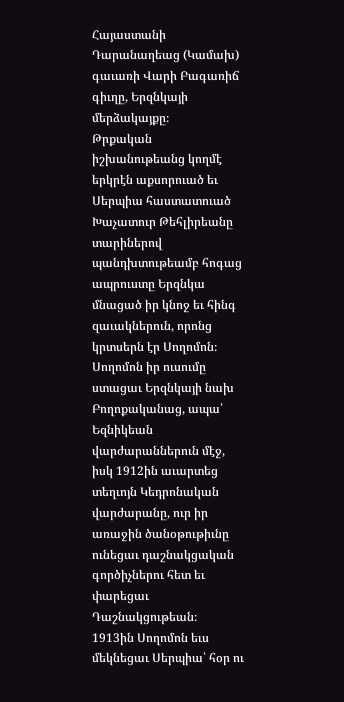Հայաստանի Դարանաղեաց (Կամախ) գաւառի Վարի Բագառիճ գիւղը, Երզնկայի մերձակայքը։
Թրքական իշխանութեանց կողմէ երկրէն աքսորուած եւ Սերպիա հաստատուած Խաչատուր Թեհլիրեանը տարիներով պանդխտութեամբ հոգաց ապրուստը Երզնկա մնացած իր կնոջ եւ հինգ զաւակներուն, որոնց կրտսերն էր Սողոմոն։
Սողոմոն իր ուսումը ստացաւ Երզնկայի նախ Բողոքականաց, ապա՝ Եզնիկեան վարժարաններուն մէջ, իսկ 1912ին աւարտեց տեղւոյն Կեդրոնական վարժարանը, ուր իր առաջին ծանօթութիւնը ունեցաւ դաշնակցական գործիչներու հետ եւ փարեցաւ Դաշնակցութեան։
1913ին Սողոմոն եւս մեկնեցաւ Սերպիա՝ հօր ու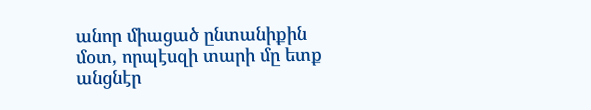անոր միացած ընտանիքին մօտ, որպէսզի տարի մը ետք անցնէր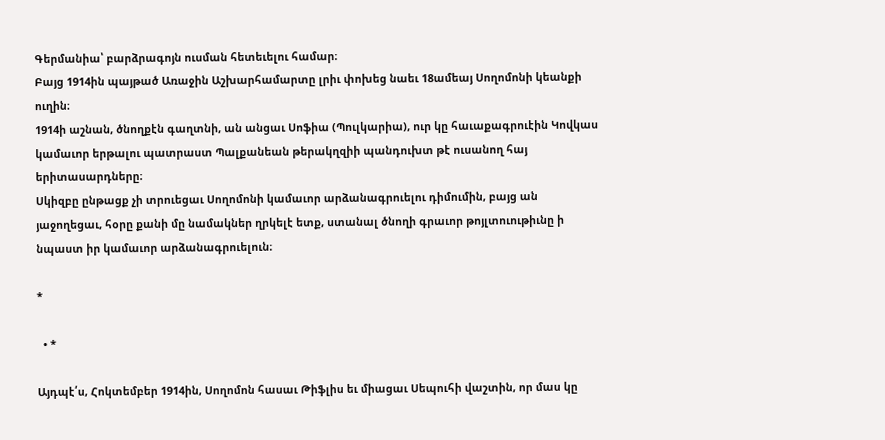Գերմանիա՝ բարձրագոյն ուսման հետեւելու համար։
Բայց 1914ին պայթած Առաջին Աշխարհամարտը լրիւ փոխեց նաեւ 18ամեայ Սողոմոնի կեանքի ուղին։
1914ի աշնան, ծնողքէն գաղտնի, ան անցաւ Սոֆիա (Պուլկարիա), ուր կը հաւաքագրուէին Կովկաս կամաւոր երթալու պատրաստ Պալքանեան թերակղզիի պանդուխտ թէ ուսանող հայ երիտասարդները։
Սկիզբը ընթացք չի տրուեցաւ Սողոմոնի կամաւոր արձանագրուելու դիմումին, բայց ան յաջողեցաւ, հօրը քանի մը նամակներ ղրկելէ ետք, ստանալ ծնողի գրաւոր թոյլտուութիւնը ի նպաստ իր կամաւոր արձանագրուելուն։

*

  • *

Այդպէ՛ս, Հոկտեմբեր 1914ին, Սողոմոն հասաւ Թիֆլիս եւ միացաւ Սեպուհի վաշտին, որ մաս կը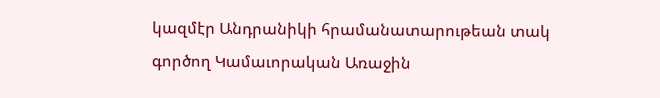կազմէր Անդրանիկի հրամանատարութեան տակ գործող Կամաւորական Առաջին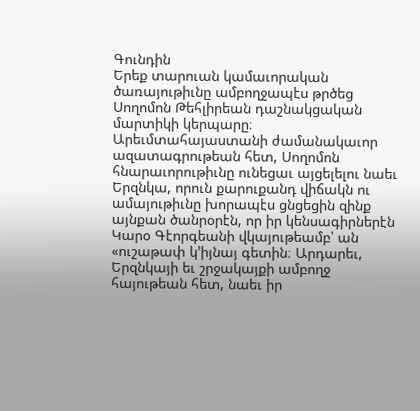Գունդին
Երեք տարուան կամաւորական ծառայութիւնը ամբողջապէս թրծեց Սողոմոն Թեհլիրեան դաշնակցական մարտիկի կերպարը։
Արեւմտահայաստանի ժամանակաւոր ազատագրութեան հետ, Սողոմոն հնարաւորութիւնը ունեցաւ այցելելու նաեւ Երզնկա, որուն քարուքանդ վիճակն ու ամայութիւնը խորապէս ցնցեցին զինք այնքան ծանրօրէն, որ իր կենսագիրներէն Կարօ Գէորգեանի վկայութեամբ՝ ան «ուշաթափ կ’իյնայ գետին։ Արդարեւ, Երզնկայի եւ շրջակայքի ամբողջ հայութեան հետ, նաեւ իր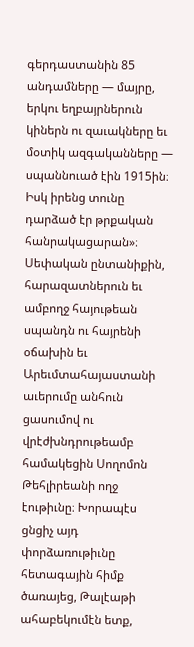գերդաստանին 85 անդամները — մայրը, երկու եղբայրներուն կիներն ու զաւակները եւ մօտիկ ազգականները — սպաննուած էին 1915ին։ Իսկ իրենց տունը դարձած էր թրքական հանրակացարան»։
Սեփական ընտանիքին, հարազատներուն եւ ամբողջ հայութեան սպանդն ու հայրենի օճախին եւ Արեւմտահայաստանի աւերումը անհուն ցասումով ու վրէժխնդրութեամբ համակեցին Սողոմոն Թեհլիրեանի ողջ էութիւնը։ Խորապէս ցնցիչ այդ փորձառութիւնը հետագային հիմք ծառայեց, Թալէաթի ահաբեկումէն ետք,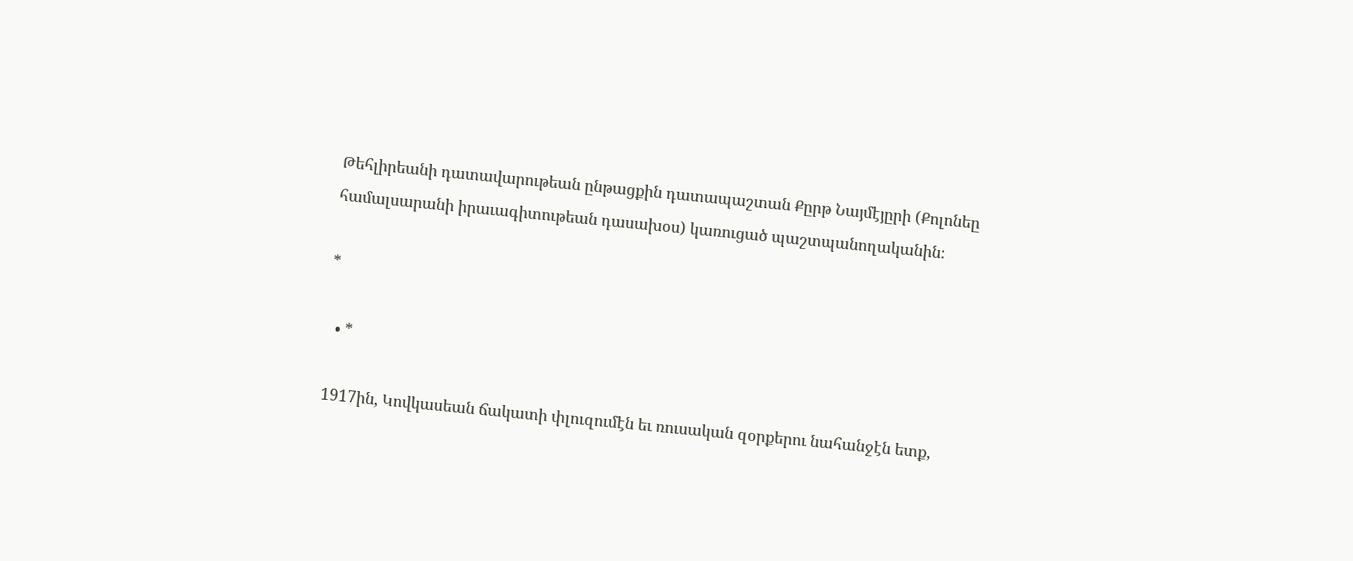Թեհլիրեանի դատավարութեան ընթացքին դատապաշտան Քըրթ Նայմէյըրի (Քոլոնեը համալսարանի իրաւագիտութեան դասախօս) կառուցած պաշտպանողականին։

*

  • *

1917ին, Կովկասեան ճակատի փլուզումէն եւ ռուսական զօրքերու նահանջէն ետք,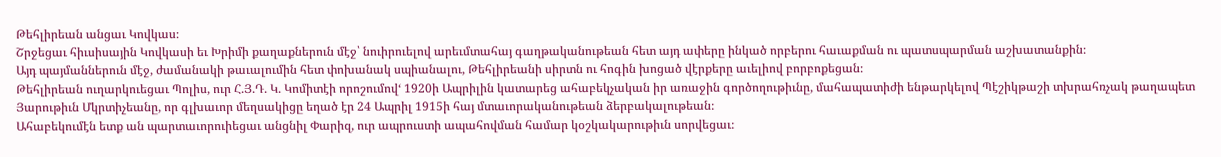Թեհլիրեան անցաւ Կովկաս։
Շրջեցաւ հիւսիսային Կովկասի եւ Խրիմի քաղաքներուն մէջ՝ նուիրուելով արեւմտահայ գաղթականութեան հետ այդ ափերը ինկած որբերու հաւաքման ու պատսպարման աշխատանքին։
Այդ պայմաններուն մէջ, ժամանակի թաւալումին հետ փոխանակ սպիանալու, Թեհլիրեանի սիրտն ու հոգին խոցած վէրքերը աւելիով բորբոքեցան։
Թեհլիրեան ուղարկուեցաւ Պոլիս, ուր Հ.Յ.Դ. Կ. Կոմիտէի որոշումով‘ 1920ի Ապրիլին կատարեց ահաբեկչական իր առաջին գործողութիւնը, մահապատիժի ենթարկելով Պէշիկթաշի տխրահռչակ թաղապետ Յարութիւն Մկրտիչեանը, որ գլխաւոր մեղսակիցը եղած էր 24 Ապրիլ 1915ի հայ մտաւորականութեան ձերբակալութեան։
Ահաբեկումէն ետք ան պարտաւորուիեցաւ անցնիլ Փարիզ, ուր ապրուստի ապահովման համար կօշկակարութիւն սորվեցաւ։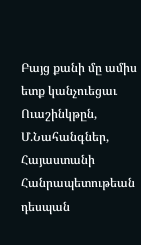Բայց քանի մը ամիս ետք կանչուեցաւ Ուաշինկթըն, Մ.Նահանգներ, Հայաստանի Հանրապետութեան դեսպան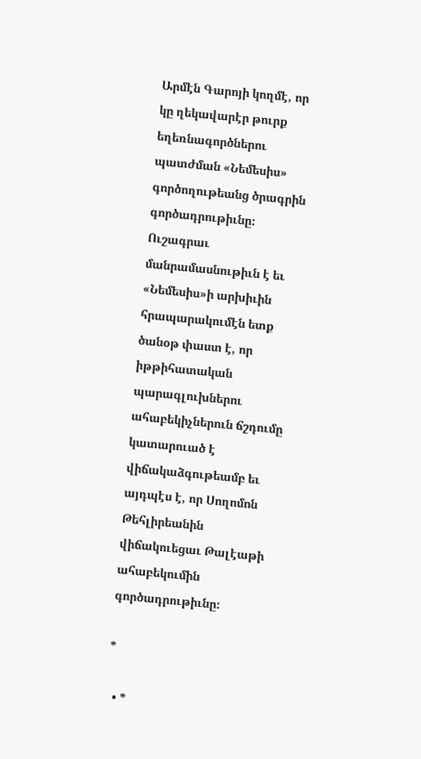Արմէն Գարոյի կողմէ, որ կը ղեկավարէր թուրք եղեռնագործներու պատժման «Նեմեսիս» գործողութեանց ծրագրին գործադրութիւնը։
Ուշագրաւ մանրամասնութիւն է եւ «Նեմեսիս»ի արխիւին հրապարակումէն ետք ծանօթ փաստ է, որ իթթիհատական պարագլուխներու ահաբեկիչներուն ճշդումը կատարուած է վիճակաձգութեամբ եւ այդպէս է, որ Սողոմոն Թեհլիրեանին վիճակուեցաւ Թալէաթի ահաբեկումին գործադրութիւնը։

*

  • *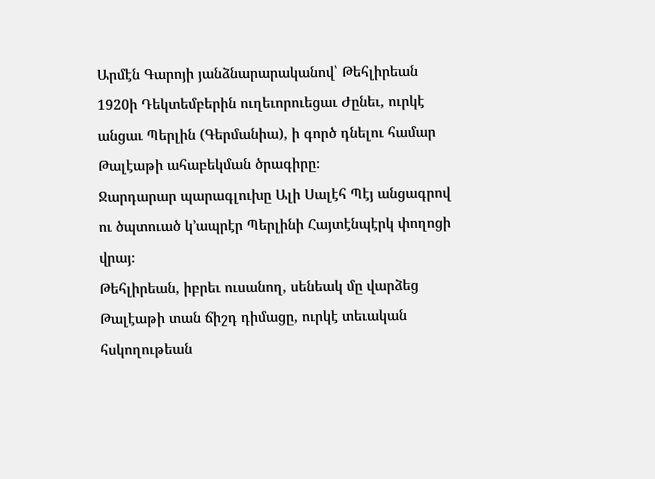Արմէն Գարոյի յանձնարարականով՝ Թեհլիրեան 1920ի Դեկտեմբերին ուղեւորուեցաւ Ժընեւ, ուրկէ անցաւ Պերլին (Գերմանիա), ի գործ դնելու համար Թալէաթի ահաբեկման ծրագիրը։
Ջարդարար պարագլուխը Ալի Սալէհ Պէյ անցագրով ու ծպտուած կ’ապրէր Պերլինի Հայտէնպէրկ փողոցի վրայ։
Թեհլիրեան, իբրեւ ուսանող, սենեակ մը վարձեց Թալէաթի տան ճիշդ դիմացը, ուրկէ տեւական հսկողութեան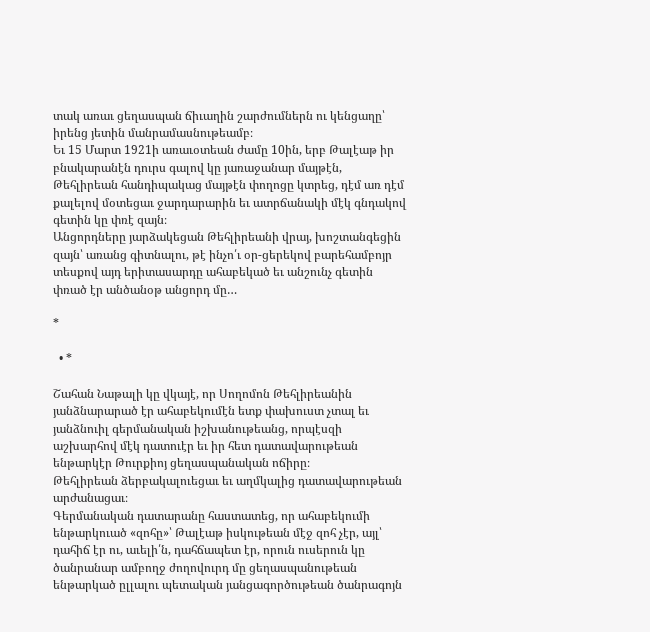տակ առաւ ցեղասպան ճիւաղին շարժումներն ու կենցաղը՝ իրենց յետին մանրամասնութեամբ։
Եւ 15 Մարտ 1921ի առաւօտեան ժամը 10ին, երբ Թալէաթ իր բնակարանէն դուրս գալով կը յառաջանար մայթէն, Թեհլիրեան հանդիպակաց մայթէն փողոցը կտրեց, դէմ առ դէմ քալելով մօտեցաւ ջարդարարին եւ ատրճանակի մէկ գնդակով գետին կը փռէ զայն։
Անցորդները յարձակեցան Թեհլիրեանի վրայ, խոշտանգեցին զայն՝ առանց գիտնալու, թէ ինչո՛ւ օր-ցերեկով բարեհամբոյր տեսքով այդ երիտասարդը ահաբեկած եւ անշունչ գետին փռած էր անծանօթ անցորդ մը…

*

  • *

Շահան Նաթալի կը վկայէ, որ Սողոմոն Թեհլիրեանին յանձնարարած էր ահաբեկումէն ետք փախուստ չտալ եւ յանձնուիլ գերմանական իշխանութեանց, որպէսզի աշխարհով մէկ դատուէր եւ իր հետ դատավարութեան ենթարկէր Թուրքիոյ ցեղասպանական ոճիրը։
Թեհլիրեան ձերբակալուեցաւ եւ աղմկալից դատավարութեան արժանացաւ։
Գերմանական դատարանը հաստատեց, որ ահաբեկումի ենթարկուած «զոհը»՝ Թալէաթ իսկութեան մէջ զոհ չէր, այլ՝ դահիճ էր ու, աւելի՛ն, դահճապետ էր, որուն ուսերուն կը ծանրանար ամբողջ ժողովուրդ մը ցեղասպանութեան ենթարկած ըլլալու պետական յանցագործութեան ծանրագոյն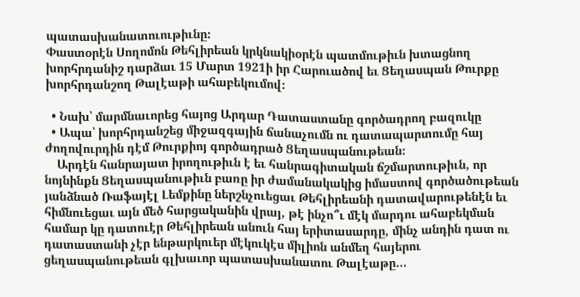պատասխանատուութիւնը։
Փաստօրէն Սողոմոն Թեհլիրեան կրկնակիօրէն պատմութիւն խտացնող խորհրդանիշ դարձաւ 15 Մարտ 1921ի իր Հարուածով եւ Ցեղասպան Թուրքը խորհրդանշող Թալէաթի ահաբեկումով։

  • Նախ՝ մարմնաւորեց հայոց Արդար Դատաստանը գործադրող բազուկը
  • Ապա՝ խորհրդանշեց միջազգային ճանաչումն ու դատապարտումը հայ ժողովուրդին դէմ Թուրքիոյ գործադրած Ցեղասպանութեան։
    Արդէն հանրայատ իրողութիւն է եւ հանրագիտական ճշմարտութիւն, որ նոյնինքն Ցեղասպանութիւն բառը իր ժամանակակից իմաստով գործածութեան յանձնած Ռաֆայէլ Լեմքինը ներշնչուեցաւ Թեհլիրեանի դատավարութենէն եւ հիմնուեցաւ այն մեծ հարցականին վրայ, թէ ինչո՞ւ մէկ մարդու ահաբեկման համար կը դատուէր Թեհլիրեան անուն հայ երիտասարդը, մինչ անդին դատ ու դատաստանի չէր ենթարկուեր մէկուկէս միլիոն անմեղ հայերու ցեղասպանութեան գլխաւոր պատասխանատու Թալէաթը…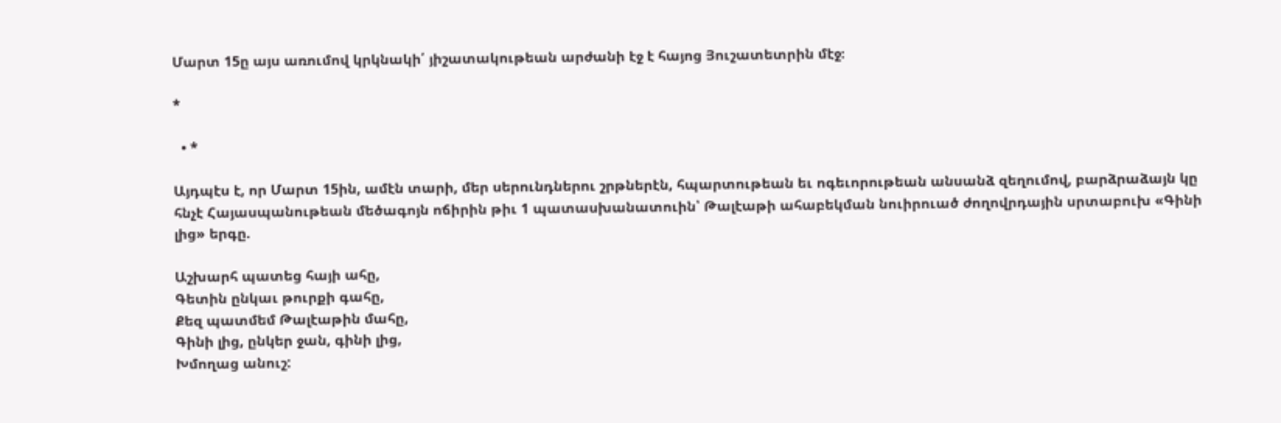Մարտ 15ը այս առումով կրկնակի՛ յիշատակութեան արժանի էջ է հայոց Յուշատետրին մէջ։

*

  • *

Այդպէս է, որ Մարտ 15ին, ամէն տարի, մեր սերունդներու շրթներէն, հպարտութեան եւ ոգեւորութեան անսանձ զեղումով, բարձրաձայն կը հնչէ Հայասպանութեան մեծագոյն ոճիրին թիւ 1 պատասխանատուին՝ Թալէաթի ահաբեկման նուիրուած ժողովրդային սրտաբուխ «Գինի լից» երգը.

Աշխարհ պատեց հայի ահը,
Գետին ընկաւ թուրքի գահը,
Քեզ պատմեմ Թալէաթին մահը,
Գինի լից, ընկեր ջան, գինի լից,
Խմողաց անուշ: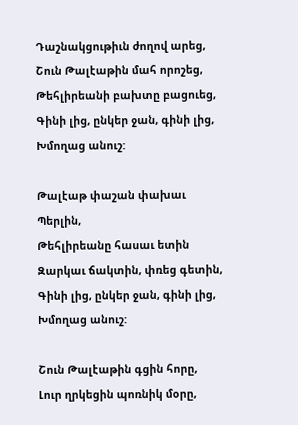Դաշնակցութիւն ժողով արեց,
Շուն Թալէաթին մահ որոշեց,
Թեհլիրեանի բախտը բացուեց,
Գինի լից, ընկեր ջան, գինի լից,
Խմողաց անուշ:

Թալէաթ փաշան փախաւ Պերլին,
Թեհլիրեանը հասաւ ետին
Զարկաւ ճակտին, փռեց գետին,
Գինի լից, ընկեր ջան, գինի լից,
Խմողաց անուշ:

Շուն Թալէաթին գցին հորը,
Լուր ղրկեցին պոռնիկ մօրը,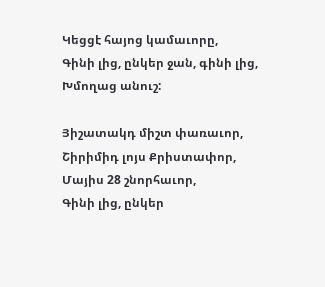Կեցցէ հայոց կամաւորը,
Գինի լից, ընկեր ջան, գինի լից,
Խմողաց անուշ:

Յիշատակդ միշտ փառաւոր,
Շիրիմիդ լոյս Քրիստափոր,
Մայիս 28 շնորհաւոր,
Գինի լից, ընկեր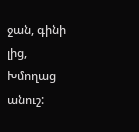ջան, գինի լից,
Խմողաց անուշ: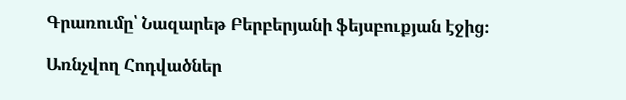Գրառումը՝ Նազարեթ Բերբերյանի ֆեյսբուքյան էջից։

Առնչվող Հոդվածներ